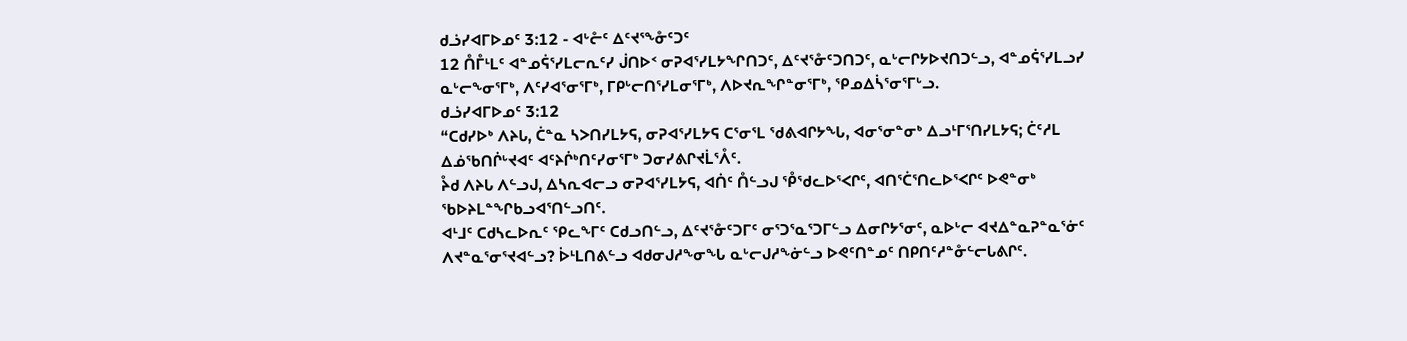ᑯᓘᓯᐊᒥᐅᓄᑦ 3:12 - ᐊᒡᓔᑦ ᐃᑦᔪᕐᖕᓁᑦᑐᑦ
12 ᑍᒤᒻᒪᑦ ᐊᓐᓄᕌᕐᓯᒪᓕᕆᑦᓯ ᒎᑎᐅᑉ ᓂᕈᐊᕐᓯᒪᔭᖏᑎᑐᑦ, ᐃᑦᔪᕐᓁᑦᑐᑎᑐᑦ, ᓇᒡᓕᒋᔭᐅᔪᑎᑐᓪᓗ, ᐊᓐᓄᕌᕐᓯᒪᓗᓯ ᓇᒡᓕᖕᓂᕐᒥᒃ, ᐱᑦᓯᐊᕐᓂᕐᒥᒃ, ᒥᑭᒡᓕᑎᕐᓯᒪᓂᕐᒥᒃ, ᐱᐅᔪᕆᖏᓐᓂᕐᒥᒃ, ᕿᓄᐃᓵᕐᓂᕐᒥᒡᓗ.
ᑯᓘᓯᐊᒥᐅᓄᑦ 3:12
“ᑕᑯᓯᐅᒃ ᐱᔨᒐ, ᑖᓐᓇ ᓴᐳᑎᓯᒪᔭᕋ, ᓂᕈᐊᕐᓯᒪᔭᕋ ᑕᕐᓂᕐᒪ ᖁᕕᐊᒋᔭᖓ, ᐊᓂᕐᓂᓐᓂᒃ ᐃᓗᒻᒥᕐᑎᓯᒪᔭᕋ; ᑖᑦᓱᒪ ᐃᓅᖃᑎᒌᒡᔪᐊᑦ ᐊᑦᔨᒌᒃᑎᑦᓯᓂᕐᒥᒃ ᑐᓂᓯᕕᒋᔪᒫᕐᐰᑦ.
ᔧᑯ ᐱᔨᒐ ᐱᓪᓗᒍ, ᐃᓴᕆᐊᓕᓗ ᓂᕈᐊᕐᓯᒪᔭᕋ, ᐊᑏᑦ ᑍᓪᓗᒍ ᕾᖁᓚᐅᕐᐸᒋᑦ, ᐊᑎᕐᑖᕐᑎᓚᐅᕐᐸᒋᑦ ᐅᕙᓐᓂᒃ ᖃᐅᔨᒪᓐᖏᑲᓗᐊᕐᑎᓪᓗᑎᑦ.
ᐊᒻᒧᑦ ᑕᑯᓴᓚᐅᕆᑦ ᕿᓚᖕᒥᑦ ᑕᑯᓗᑎᓪᓗ, ᐃᑦᔪᕐᓁᑦᑐᒥᑦ ᓂᕐᑐᕐᓇᕐᑐᒥᓪᓗ ᐃᓂᒋᔭᕐᓂᑦ, ᓇᐅᒡᓕ ᐊᔪᐃᓐᓇᕈᓐᓇᕐᓃᑦ ᐱᔪᓐᓇᕐᓂᕐᔪᐊᓪᓗ? ᐆᒻᒪᑎᕕᓪᓗ ᐊᑯᓂᒍᓱᖕᓂᖓ ᓇᒡᓕᒍᓱᖕᓃᓪᓗ ᐅᕙᑦᑎᓐᓄᑦ ᑎᑭᑎᑦᓱᓐᓁᓪᓕᒐᕕᒋᑦ.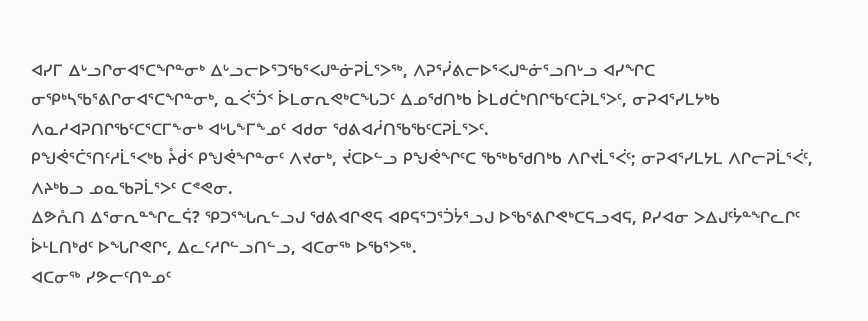ᐊᓯᒥ ᐃᒡᓗᒋᓂᐊᕐᑕᖏᓐᓂᒃ ᐃᒡᓗᓕᐅᕐᑐᖃᕐᐸᒍᓐᓃᕈᒫᕐᐳᖅ, ᐱᕈᕐᓰᕕᓕᐅᕐᐸᒍᓐᓃᕐᓗᑎᒡᓗ ᐊᓯᖏᑕ ᓂᕿᒃᓴᖃᕐᕕᒋᓂᐊᕐᑕᖏᓐᓂᒃ, ᓇᐹᕐᑑᑉ ᐆᒪᓂᕆᕙᒃᑕᖓᑐᑦ ᐃᓄᖁᑎᒃᑲ ᐆᒪᑯᑖᒃᑎᒋᖃᑦᑕᕉᒪᕐᐳᑦ, ᓂᕈᐊᕐᓯᒪᔭᒃᑲ ᐱᓇᓱᐊᕈᑎᒋᖃᑦᑕᕐᑕᒥᖕᓂᒃ ᐊᒡᒐᖕᒥᖕᓄᑦ ᐊᑯᓂ ᖁᕕᐊᓲᑎᖃᖃᑦᑕᕈᒫᕐᐳᑦ.
ᑭᖑᕚᕐᑖᕐᑎᑦᓱᒫᕐᐸᒃᑲ ᔧᑰᑉ ᑭᖑᕚᖏᓐᓂᑦ ᐱᔪᓂᒃ, ᔫᑕᐅᓪᓗ ᑭᖑᕚᖏᑦᑕ ᖃᖅᑲᖁᑎᒃᑲ ᐱᒋᔪᒫᕐᐹᑦ; ᓂᕈᐊᕐᓯᒪᔭᒪ ᐱᒋᓕᕈᒫᕐᐹᑦ, ᐱᔨᒃᑲᓗ ᓄᓇᖃᕈᒫᕐᐳᑦ ᑕᕝᕙᓂ.
ᐃᕗᕅᑎ ᐃᕐᓂᕆᓐᖏᓚᕌ? ᕿᑐᕐᖓᕆᓪᓗᒍ ᖁᕕᐊᒋᕙᕋ ᐊᑭᕋᕐᑐᕐᑑᔮᕐᓗᒍ ᐅᖃᕐᕕᒋᕙᒃᑕᕋᓗᐊᕋ, ᑭᓯᐊᓂ ᐳᐃᒍᑦᔮᓐᖏᓚᒋᑦ ᐆᒻᒪᑎᒃᑯᑦ ᐅᖓᒋᕙᒋᑦ, ᐃᓚᑦᓱᒋᓪᓗᑎᓪᓗ, ᐊᑕᓂᖅ ᐅᖃᕐᐳᖅ.
ᐊᑕᓂᖅ ᓯᕗᓕᑦᑎᓐᓄᑦ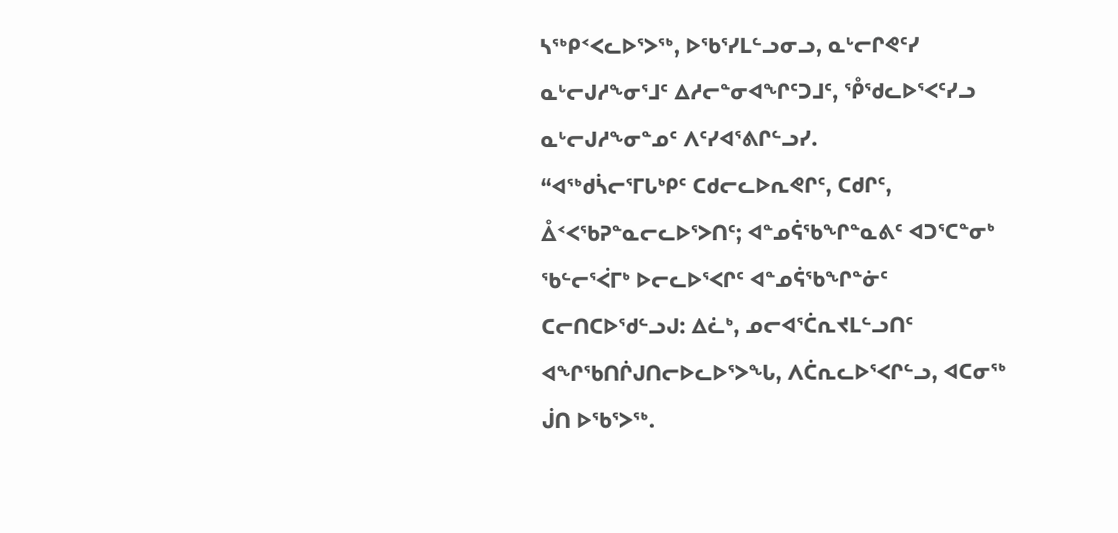ᓴᖅᑭᑉᐸᓚᐅᕐᐳᖅ, ᐅᖃᕐᓯᒪᓪᓗᓂᓗ, ᓇᒡᓕᒋᕙᑦᓯ ᓇᒡᓕᒍᓱᖕᓂᕐᒧᑦ ᐃᓱᓕᓐᓂᐊᖏᑦᑐᒧᑦ, ᕾᖁᓚᐅᕐᐸᑦᓯᓗ ᓇᒡᓕᒍᓱᖕᓂᓐᓄᑦ ᐱᑦᓯᐊᕐᕕᒋᓪᓗᓯ.
“ᐊᖅᑯᓵᓕᕐᒥᒐᒃᑭᑦ ᑕᑯᓕᓚᐅᕆᕙᒋᑦ, ᑕᑯᒋᑦ, ᐂᑉᐸᖃᕈᓐᓇᓕᓚᐅᕐᐳᑎᑦ; ᐊᓐᓄᕌᖃᖏᓐᓇᕕᑦ ᐊᑐᕐᑕᓐᓂᒃ ᖃᓪᓕᕐᐹᒥᒃ ᐅᓕᓚᐅᕐᐸᒋᑦ ᐊᓐᓄᕌᖃᖏᓐᓃᑦ ᑕᓕᑎᑕᐅᖁᓪᓗᒍ: ᐃᓛᒃ, ᓄᓕᐊᕐᑖᕆᔪᒪᓪᓗᑎᑦ ᐊᖏᖃᑎᒌᒍᑎᓕᐅᓚᐅᕐᐳᖓ, ᐱᑖᕆᓚᐅᕐᐸᒋᓪᓗ, ᐊᑕᓂᖅ ᒎᑎ ᐅᖃᕐᐳᖅ.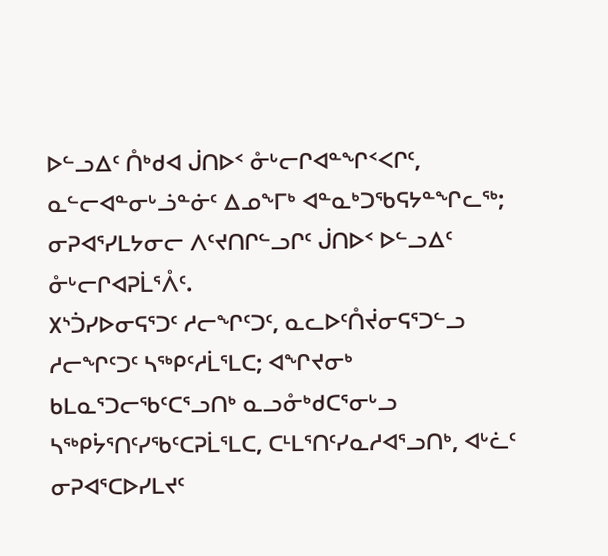ᐅᓪᓗᐃᑦ ᑍᒃᑯᐊ ᒎᑎᐅᑉ ᓁᒡᓕᒋᐊᓐᖏᑉᐸᒋᑦ, ᓇᓪᓕᐊᓐᓂᒡᓘᓐᓃᑦ ᐃᓄᖕᒥᒃ ᐊᓐᓇᒃᑐᖃᕋᔭᓐᖏᓚᖅ; ᓂᕈᐊᕐᓯᒪᔭᓂᓕ ᐱᑦᔪᑎᒋᓪᓗᒋᑦ ᒎᑎᐅᑉ ᐅᓪᓗᐃᑦ ᓁᒡᓕᒋᐊᕈᒫᕐᐰᑦ.
᙭ᔅᑑᓯᐅᓂᕋᕐᑐᑦ ᓱᓕᖏᑦᑐᑦ, ᓇᓚᐅᑦᑍᔫᓂᕋᕐᑐᓪᓗ ᓱᓕᖏᑦᑐᑦ ᓴᖅᑭᑦᓱᒫᕐᒪᑕ; ᐊᖏᔪᓂᒃ ᑲᒪᓇᕐᑐᓕᖃᑦᑕᕐᓗᑎᒃ ᓇᓗᓁᒃᑯᑕᕐᓂᒡᓗ ᓴᖅᑭᔮᕐᑎᑦᓯᖃᑦᑕᕈᒫᕐᒪᑕ, ᑕᒻᒪᕐᑎᑦᓯᓇᓱᐊᕐᓗᑎᒃ, ᐊᒡᓛᑦ ᓂᕈᐊᕐᑕᐅᓯᒪᔪᑦ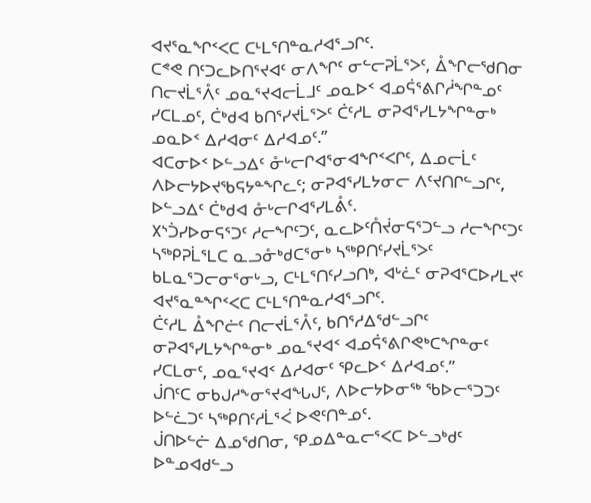ᐊᔪᕐᓇᖏᑉᐸᑕ ᑕᒻᒪᕐᑎᓐᓇᓱᐊᕐᓗᒋᑦ.
ᑕᕝᕙ ᑎᑦᑐᓚᐅᑎᕐᔪᐊᑦ ᓂᐱᖏᑦ ᓂᓪᓕᕈᒫᕐᐳᑦ, ᐂᖏᓕᖁᑎᓂ ᑎᓕᔪᒫᕐᐰᑦ ᓄᓇᕐᔪᐊᓕᒫᒧᑦ ᓄᓇᐅᑉ ᐊᓄᕌᕐᕕᒋᓲᖏᓐᓄᑦ ᓯᑕᒪᓄᑦ, ᑖᒃᑯᐊ ᑲᑎᕐᓯᔪᒫᕐᐳᑦ ᑖᑦᓱᒪ ᓂᕈᐊᕐᓯᒪᔭᖏᓐᓂᒃ ᓄᓇᐅᑉ ᐃᓱᐊᓂᑦ ᐃᓱᐊᓄᑦ.”
ᐊᑕᓂᐅᑉ ᐅᓪᓗᐃᑦ ᓁᒡᓕᒋᐊᕐᓂᐊᖏᑉᐸᒋᑦ, ᐃᓄᓕᒫᑦ ᐱᐅᓕᔭᐅᔪᖃᕋᔭᓐᖏᓚᑦ; ᓂᕈᐊᕐᓯᒪᔭᓂᓕ ᐱᑦᔪᑎᒋᓪᓗᒋᑦ, ᐅᓪᓗᐃᑦ ᑖᒃᑯᐊ ᓁᒡᓕᒋᐊᕐᓯᒪᕔᑦ.
᙭ᔅᑑᓯᐅᓂᕋᕐᑐᑦ ᓱᓕᖏᑦᑐᑦ, ᓇᓚᐅᑦᑍᔫᓂᕋᕐᑐᓪᓗ ᓱᓕᖏᑦᑐᑦ ᓴᖅᑭᕈᒫᕐᒪᑕ ᓇᓗᓁᒃᑯᑕᕐᓂᒃ ᓴᖅᑭᑎᑦᓯᔪᒫᕐᐳᑦ ᑲᒪᓇᕐᑐᓕᓂᕐᓂᒡᓗ, ᑕᒻᒪᕐᑎᑦᓯᓗᑎᒃ, ᐊᒡᓛᑦ ᓂᕈᐊᕐᑕᐅᓯᒪᔪᑦ ᐊᔪᕐᓇᓐᖏᑉᐸᑕ ᑕᒻᒪᕐᑎᓐᓇᓱᐊᕐᓗᒋᑦ.
ᑖᑦᓱᒪ ᐂᖏᓖᑦ ᑎᓕᔪᒫᕐᐰᑦ, ᑲᑎᕐᓱᐃᖁᓪᓗᒋᑦ ᓂᕈᐊᕐᓯᒪᔭᖏᓐᓂᒃ ᓄᓇᕐᔪᐊᑉ ᐊᓄᕌᕐᕕᒋᕙᒃᑕᖏᓐᓂᑦ ᓯᑕᒪᓂᑦ, ᓄᓇᕐᔪᐊᑉ ᐃᓱᐊᓂᑦ ᕿᓚᐅᑉ ᐃᓱᐊᓄᑦ.”
ᒎᑎᑦᑕ ᓂᑲᒍᓱᖕᓂᕐᔪᐊᖓᒍᑦ, ᐱᐅᓕᔭᐅᓂᖅ ᖃᐅᓕᕐᑐᑐᑦ ᐅᓪᓛᑐᑦ ᓴᖅᑭᑎᑦᓱᒫᕐᐹ ᐅᕙᑦᑎᓐᓄᑦ.
ᒎᑎᐅᓪᓖ ᐃᓄᖁᑎᓂ, ᕿᓄᐃᓐᓇᓕᕐᐸᑕ ᐅᓪᓗᒃᑯᑦ ᐅᓐᓄᐊᑯᓪᓗ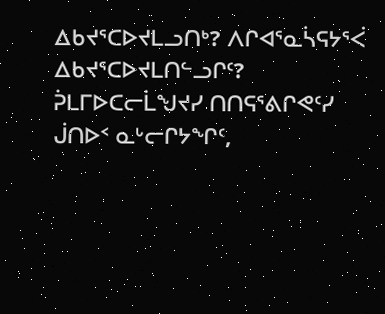ᐃᑲᔪᕐᑕᐅᔪᒪᓗᑎᒃ? ᐱᒋᐊᕐᓇᓵᕋᔭᕐᐹ ᐃᑲᔪᕐᑕᐅᔪᒪᑎᓪᓗᒋᑦ?
ᕉᒪᒥᐅᑕᓕᒫᖑᔪᓯ ᑎᑎᕋᕐᕕᒋᕙᑦᓯ ᒎᑎᐅᑉ ᓇᒡᓕᒋᔭᖏᑦ,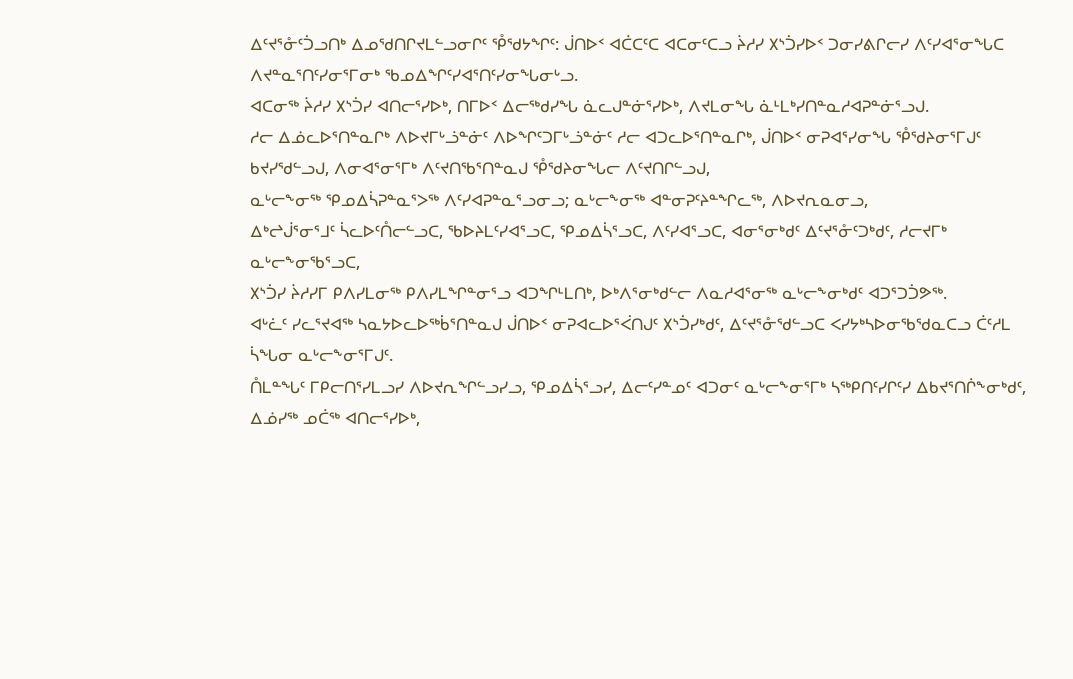ᐃᑦᔪᕐᓁᑦᑑᓗᑎᒃ ᐃᓄᖁᑎᒋᔪᒪᓪᓗᓂᒋᑦ ᕾᖁᔭᖏᑦ: ᒎᑎᐅᑉ ᐊᑖᑕᑦᑕ ᐊᑕᓂᑦᑕᓗ ᔩᓱᓯ ᙭ᔅᑑᓯᐅᑉ ᑐᓂᓯᕕᒋᓕᓯ ᐱᑦᓯᐊᕐᓂᖓᑕ ᐱᔪᓐᓇᕐᑎᑦᓯᓂᕐᒥᓂᒃ ᖃᓄᐃᖏᑦᓯᐊᕐᑎᑦᓯᓂᖓᓂᒡᓗ.
ᐊᑕᓂᖅ ᔩᓱᓯ ᙭ᔅᑑᓯ ᐊᑎᓕᕐᓯᐅᒃ, ᑎᒥᐅᑉ ᐃᓕᖅᑯᓯᖓ ᓈᓚᒍᓐᓃᕐᓯᐅᒃ, ᐱᔪᒪᓂᖓ ᓈᒻᒪᒃᓯᑎᓐᓇᓱᐊᕈᓐᓃᕐᓗᒍ.
ᓱᓕ ᐃᓅᓚᐅᕐᑎᓐᓇᒋᒃ ᐱᐅᔪᒥᒡᓘᓐᓃᑦ ᐱᐅᖏᑦᑐᒥᒡᓘᓐᓃᑦ ᓱᓕ ᐊᑐᓚᐅᕐᑎᓐᓇᒋᒃ, ᒎᑎᐅᑉ ᓂᕈᐊᕐᓯᓂᖓ ᕾᖁᔨᓂᕐᒥᒍᑦ ᑲᔪᓯᖁᓪᓗᒍ, ᐱᓂᐊᕐᓂᕐᒥᒃ ᐱᑦᔪᑎᖃᕐᑎᓐᓇᒍ ᕾᖁᔨᓂᖓᓕ ᐱᑦᔪᑎᒋᓪᓗᒍ,
ᓇᒡᓕᖕᓂᖅ ᕿᓄᐃᓵᕈᓐᓇᕐᐳᖅ ᐱᑦᓯᐊᕈᓐᓇᕐᓗᓂᓗ; ᓇᒡᓕᖕᓂᖅ ᐊᓐᓂᕈᑦᔨᓐᖏᓚᖅ, ᐱᐅᔪᕆᓇᓂᓗ,
ᐃᒃᖠᒎᕐᓂᕐᒧᑦ ᓵᓚᐅᑦᑍᓕᓪᓗᑕ, ᖃᐅᔨᒪᑦᓯᐊᕐᓗᑕ, ᕿᓄᐃᓵᕐᓗᑕ, ᐱᑦᓯᐊᕐᓗᑕ, ᐊᓂᕐᓂᒃᑯᑦ ᐃᑦᔪᕐᓁᑦᑐᒃᑯᑦ, ᓱᓕᔪᒥᒃ ᓇᒡᓕᖕᓂᖃᕐᓗᑕ,
᙭ᔅᑑᓯ ᔩᓱᓯᒥ ᑭᐱᓯᒪᓂᖅ ᑭᐱᓯᒪᖏᓐᓂᕐᓗ ᐊᑐᖏᒻᒪᑎᒃ, ᐅᒃᐱᕐᓂᒃᑯᓪᓕ ᐱᓇᓱᐊᕐᓂᖅ ᓇᒡᓕᖕᓂᒃᑯᑦ ᐊᑐᕐᑐᑑᕗᖅ.
ᐊᒡᓛᑦ ᓯᓚᕐᔪᐊᖅ ᓴᓇᔭᐅᓚᐅᖅᑳᕐᑎᓐᓇᒍ ᒎᑎᐅᑉ ᓂᕈᐊᓚᐅᕐᐹᑎᒍᑦ ᙭ᔅᑑᓯᒃᑯᑦ, ᐃᑦᔪᕐᓁᖁᓪᓗᑕ ᐸᓯᔭᒃᓴᐅᓂᖃᖁᓇᑕᓗ ᑖᑦᓱᒪ ᓵᖓᓂ ᓇᒡᓕᖕᓂᕐᒥᒍᑦ.
ᑍᒪᓐᖓᑦ ᒥᑭᓕᑎᕐᓯᒪᓗᓯ ᐱᐅᔪᕆᖏᓪᓗᓯᓗ, ᕿᓄᐃᓵᕐᓗᓯ, ᐃᓕᑦᓯᓐᓄᑦ ᐊᑐᓂᑦ ᓇᒡᓕᖕᓂᕐᒥᒃ ᓴᖅᑭᑎᑦᓯᒋᑦᓯ ᐃᑲᔪᕐᑎᒌᖕᓂᒃᑯᑦ,
ᐃᓅᓯᖅ ᓄᑖᖅ ᐊᑎᓕᕐᓯᐅᒃ,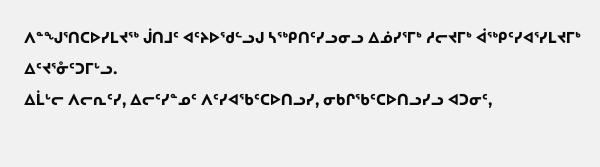ᐱᓐᖑᕐᑎᑕᐅᓯᒪᔪᖅ ᒎᑎᒧᑦ ᐊᑦᔨᐅᖁᓪᓗᒍ ᓴᖅᑭᑎᑦᓯᓗᓂᓗ ᐃᓅᓯᕐᒥᒃ ᓱᓕᔪᒥᒃ ᐋᖅᑭᑦᓯᐊᕐᓯᒪᔪᒥᒃ ᐃᑦᔪᕐᓁᑦᑐᒥᒡᓗ.
ᐃᒫᒡᓕ ᐱᓕᕆᑦᓯ, ᐃᓕᑦᓯᓐᓄᑦ ᐱᑦᓯᐊᖃᑦᑕᐅᑎᓗᓯ, ᓂᑲᒋᖃᑦᑕᐅᑎᓗᓯᓗ ᐊᑐᓂᑦ,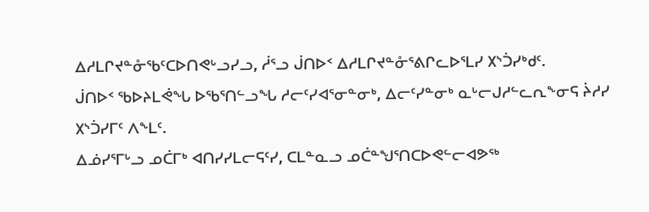ᐃᓱᒪᒋᔪᓐᓁᖃᑦᑕᐅᑎᕙᒡᓗᓯᓗ, ᓲᕐᓗ ᒎᑎᐅᑉ ᐃᓱᒪᒋᔪᓐᓁᕐᕕᒋᓚᐅᕐᒪᓯ ᙭ᔅᑑᓯᒃᑯᑦ.
ᒎᑎᐅᑉ ᖃᐅᔨᒪᕚᖓ ᐅᖃᕐᑎᓪᓗᖓ ᓱᓕᑦᓯᐊᕐᓂᓐᓂᒃ, ᐃᓕᑦᓯᓐᓂᒃ ᓇᒡᓕᒍᓱᓪᓚᕆᖕᓂᕋ ᔩᓱᓯ ᙭ᔅᑑᓯᒥᑦ ᐱᖕᒪᑦ.
ᐃᓅᓯᕐᒥᒡᓗ ᓄᑖᒥᒃ ᐊᑎᓯᓯᒪᓕᕋᑦᓯ, ᑕᒪᓐᓇᓗ ᓄᑖᓐᖑᕐᑎᑕᐅᕙᓪᓕᐊᕗᖅ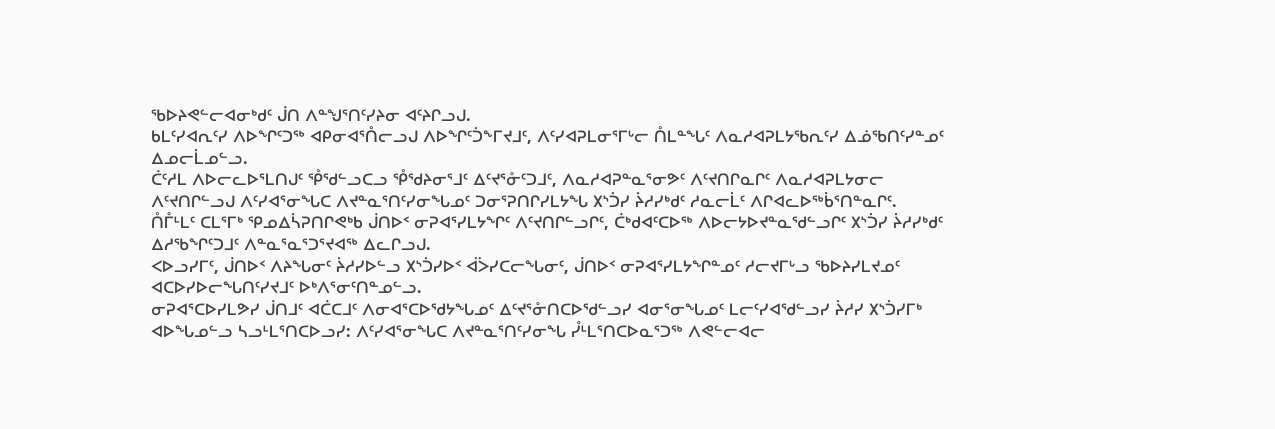ᖃᐅᔨᕙᓪᓕᐊᓂᒃᑯᑦ ᒎᑎ ᐱᓐᖑᕐᑎᑦᓯᔨᓂ ᐊᑦᔨᒋᓗᒍ.
ᑲᒪᑦᓯᐊᕆᑦᓯ ᐱᐅᖏᑦᑐᖅ ᐊᑭᓂᐊᕐᑍᓕᓗᒍ ᐱᐅᖏᑦᑑᖕᒥᔪᒧᑦ, ᐱᑦᓯᐊᕈᒪᓂᕐᒥᒡᓕ ᑍᒪᓐᖓᑦ ᐱᓇᓱᐊᕈᒪᔭᖃᕆᑦᓯ ᐃᓅᖃᑎᑦᓯᓐᓄᑦ ᐃᓄᓕᒫᓄᓪᓗ.
ᑖᑦᓱᒪ ᐱᐅᓕᓚᐅᕐᒪᑎᒍᑦ ᕾᖁᓪᓗᑕᓗ ᕾᖁᔨᓂᕐᒧᑦ ᐃᑦᔪᕐᓁᑦᑐᒧᑦ, ᐱᓇᓱᐊᕈᓐᓇᕐᓂᕗᑦ ᐱᑦᔪᑎᒋᓇᒋᑦ ᐱᓇᓱᐊᕈᒪᔭᓂᓕ ᐱᑦᔪᑎᒋᓪᓗᒍ ᐱᑦᓯᐊᕐᓂᖓᑕ ᐱᔪᓐᓇᕐᑎᑦᓯᓂᖓᓄᑦ ᑐᓂᕐᕈᑎᒋᓯᒪᔭᖓ ᙭ᔅᑑᓯ ᔩᓱᓯᒃᑯᑦ ᓱᓇᓕᒫᑦ ᐱᒋᐊᓚᐅᖅᑳᕐᑎᓐᓇᒋᑦ.
ᑍᒤᒻᒪᑦ ᑕᒪᕐᒥᒃ ᕿᓄᐃᓵᕈᑎᒋᕙᒃᑲ ᒎᑎᐅᑉ ᓂᕈᐊᕐᓯᒪᔭᖏᑦ ᐱᑦᔪᑎᒋᓪᓗᒋᑦ, ᑖᒃᑯᐊᑦᑕᐅᖅ ᐱᐅᓕᔭᐅᔪᓐᓇᖁᓪᓗᒋᑦ ᙭ᔅᑑᓯ ᔩᓱᓯᒃᑯᑦ ᐃᓱᖃᖏᑦᑐᒧᑦ ᐱᓐᓇᕐᓇᕐᑐᕐᔪᐊᖅ ᐃᓚᒋᓗᒍ.
ᐸᐅᓗᓯᒥᑦ, ᒎᑎᐅᑉ ᐱᔨᖓᓂᑦ ᔩᓱᓯᐅᓪᓗ ᙭ᔅᑑᓯᐅᑉ ᐋᐴᓯᑕᓕᖓᓂᑦ, ᒎᑎᐅᑉ ᓂᕈᐊᕐᓯᒪᔭᖏᓐᓄᑦ ᓱᓕᔪᒥᒡᓗ ᖃᐅᔨᓯᒪᔪᓄᑦ ᐊᑕᐅᓯᐅᓕᖓᑎᑦᓯᔪᒧᑦ ᐅᒃᐱᕐᓂᑦᑎᓐᓄᓪᓗ.
ᓂᕈᐊᕐᑕᐅᓯᒪᕗᓯ ᒎᑎᒧᑦ ᐊᑖᑕᒧᑦ ᐱᓂᐊᕐᑕᐅᖁᔭᖓᓄᑦ ᐃᑦᔪᕐᓁᑎᑕᐅᖁᓪᓗᓯ ᐊᓂᕐᓂᖓᓄᑦ ᒪᓕᑦᓯᐊᖁᓪᓗᓯ ᔩᓱᓯ ᙭ᔅᑑᓯᒥᒃ ᐊᐅᖓᓄᓪᓗ ᓴᓗᒻᒪᕐᑎᑕᐅᓗᓯ: ᐱᑦᓯᐊᕐᓂᖓᑕ ᐱᔪᓐᓇᕐᑎᑦᓯᓂᖓ ᓮᒻᒪᕐᑎᑕᐅᓇᕐᑐᖅ ᐱᕙᓪᓕᐊᓕ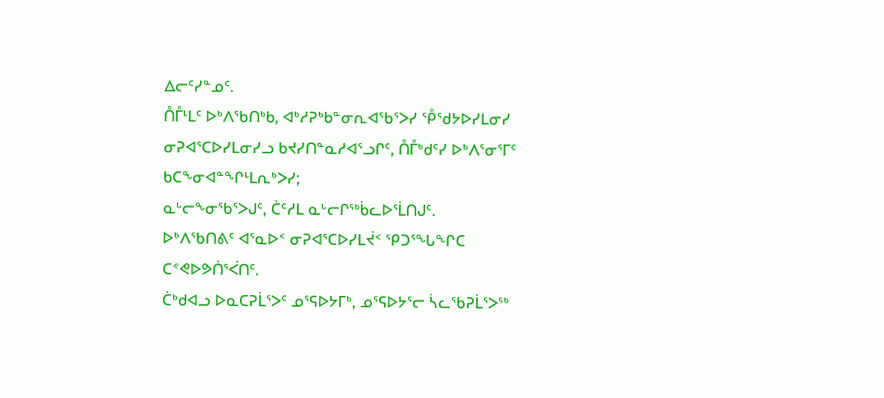ᐃᓕᑦᓯᓐᓄᑦ.
ᑍᒤᒻᒪᑦ ᐅᒃᐱᖃᑎᒃᑲ, ᐊᒃᓱᕈᒃᑲᓐᓂᕆᐊᖃᕐᐳᓯ ᕾᖁᔭᐅᓯᒪᓂᓯ ᓂᕈᐊᕐᑕᐅᓯᒪᓂᓯᓗ ᑲᔪᓯᑎᓐᓇᓱᐊᕐᓗᒋᑦ, ᑍᒤᒃᑯᑦᓯ ᐅᒃᐱᕐᓂᕐᒥᑦ ᑲᑕᖕᓂᐊᓐᖏᒻᒪᕆᒃᐳᓯ;
ᓇᒡᓕᖕᓂᖃᕐᐳᒍᑦ, ᑖᑦᓱᒪ ᓇᒡᓕᒋᖅᑳᓚᐅᕐᒫᑎᒍᑦ.
ᐅᒃᐱᖃᑎᕕᑦ ᐊᕐᓇᐅᑉ ᓂᕈᐊᕐᑕᐅᓯᒪᔫᑉ ᕿᑐᕐᖓᖏᑕ ᑕᕝᕙᐅᕗᑏᕐᐹᑎᑦ.
ᑖᒃᑯᐊᓗ ᐅᓇᑕᕈᒫᕐᐳᑦ ᓄᕐᕋᐅᔭᒥᒃ, ᓄᕐᕋᐅᔭᕐᓕ ᓵᓚᖃᕈᒫᕐᐳᖅ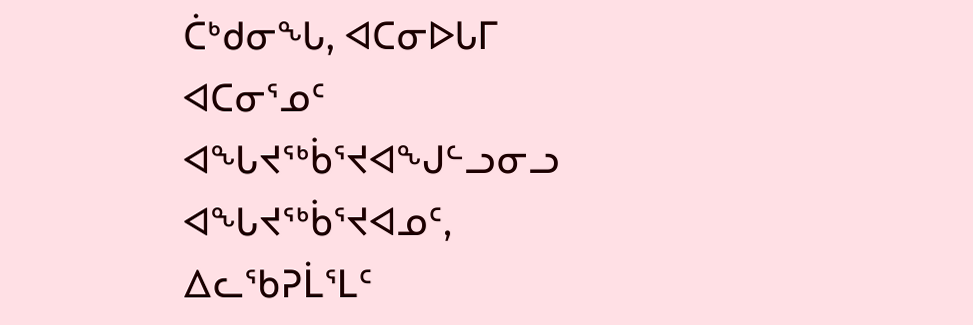ᑖᒃᑯᓂᖓ, ᐊᑕᓂᐅᒐᒥ ᐊᑕᓂᕐᓄᑦ ᐊᖓᔪᖅᑳᕐᔪᐊᖑᓪᓗᓂᓗ ᐊᖓᔪᖅᑳᕐᔪᐊᓄᑦ, ᐃᓚᖃᕈᒫᕐᒪᑦ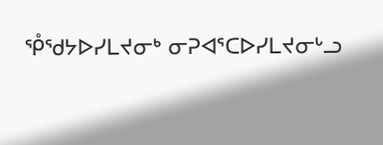ᕾᖁᔭᐅᓯᒪᔪᓂᒃ ᓂᕈᐊᕐᑕᐅᓯᒪᔪᓂᒡᓗ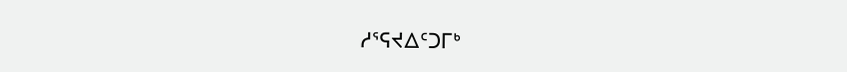ᓱᕐᕋᔪᐃᑦᑐᒥᒃ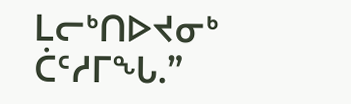ᒪᓕᒃᑎᐅᔪᓂᒃ ᑖᑦᓱᒥᖓ.”